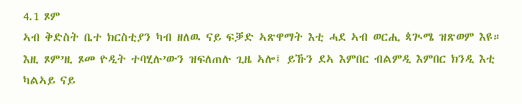4.1 ጾም
ኣብ ቅድስት ቤተ ክርስቲያን ካብ ዘለዉ ናይ ፍቓድ ኣጽዋማት እቲ ሓደ ኣብ ወርሒ ጳጒሜ ዝጽወም እዩ። እዚ ጾም’ዚ ጾመ ዮዲት ተባሂሉ’ውን ዝፍለጠሉ ጊዜ ኣሎ፤ ይኹን ደኣ እምበር ብልምዲ እምበር ክንዲ እቲ ካልኣይ ናይ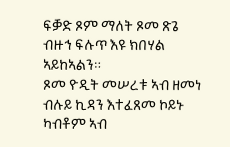ፍቓድ ጾም ማለት ጾመ ጽጌ ብዙኅ ፍሉጥ እዩ ክበሃል ኣይከኣልን።
ጾመ ዮዲት መሠረቱ ኣብ ዘመነ ብሉይ ኪዳን እተፈጸመ ኮይኑ ካብቶም ኣብ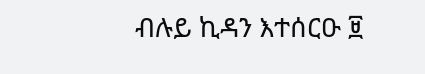ብሉይ ኪዳን እተሰርዑ ፱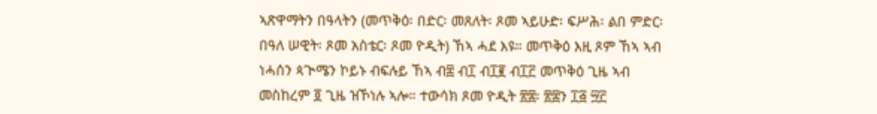ኣጽዋማትን በዓላትን (መጥቅዕ፡ በድር፡ መጸለት፡ ጾመ ኣይሁድ፡ ፍሥሕ፡ ልበ ምድር፡ በዓለ ሠዊት፡ ጾመ አስቴር፡ ጾመ ዮዲት) ኸኣ ሓደ እዩ። መጥቅዕ እዚ ጾም ኸኣ ኣብ ነሓሰን ጳጒሜን ኮይኑ ብፍሉይ ኸኣ ብ፰ ብ፲ ብ፲፪ ብ፲፫ መጥቅዕ ጊዜ ኣብ መስከረም ፬ ጊዜ ዝኾነሉ ኣሎ። ተውሳክ ጾመ ዮዲት ፳፰፡ ፳፰ን ፲፭ ፵፫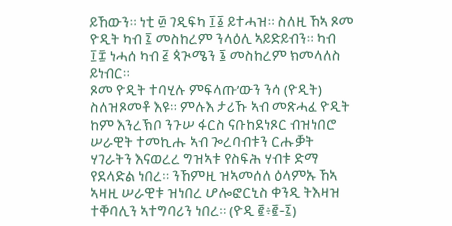ይኸውን። ነቲ ፴ ገዲፍካ ፲፩ ይተሓዝ። ስለዚ ኸኣ ጾመ ዮዲት ካብ ፯ መስከረም ንላዕሊ ኣይድይብን። ካብ ፲፰ ነሓሰ ካብ ፭ ጳጒሜን ፮ መስከረም ክመላለስ ይነብር።
ጾመ ዮዲት ተባሂሉ ምፍላጡ’ውን ንሳ (ዮዲት) ስለዝጾመቶ እዩ። ምሉእ ታሪኹ ኣብ መጽሓፈ ዮዲት ከም እንረኽቦ ንጉሠ ፋርስ ናቡከደነጾር ብዝነበሮ ሠራዊት ተመኪሑ ኣብ ጐረባብቱን ርሑቓት ሃገራትን እናወረረ ግዝኣቱ የስፍሕ ሃብቱ ድማ የደላድል ነበረ። ንኸምዚ ዝኣመሰለ ዕላምኡ ኸኣ ኣዛዚ ሠራዊቱ ዝነበረ ሆሎፎርኒስ ቀንዲ ትእዛዝ ተቐባሊን ኣተግባሪን ነበረ። (ዮዲ ፪፥፪-፯)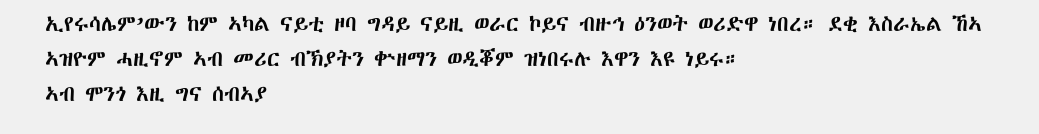ኢየሩሳሌም’ውን ከም ኣካል ናይቲ ዞባ ግዳይ ናይዚ ወራር ኮይና ብዙኅ ዕንወት ወሪድዋ ነበረ። ደቂ እስራኤል ኸኣ ኣዝዮም ሓዚኖም ኣብ መሪር ብኽያትን ቍዘማን ወዲቖም ዝነበሩሉ እዋን እዩ ነይሩ።
ኣብ ሞንጎ እዚ ግና ሰብኣያ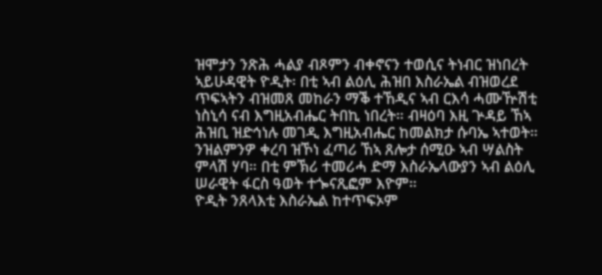ዝሞታን ንጽሕ ሓልያ ብጾምን ብቀኖናን ተወሲና ትነብር ዝነበረት ኣይሁዳዊት ዮዲት፡ በቲ ኣብ ልዕሊ ሕዝበ እስራኤል ብዝወረደ ጥፍኣትን ብዝመጸ መከራን ማቕ ተኸዲና ኣብ ርእሳ ሓሙዅሽቲ ነስኒሳ ናብ እግዚአብሔር ትበኪ ነበረት። ብዛዕባ እዚ ጕዳይ ኸኣ ሕዝቢ ዝድኅነሉ መገዲ እግዚአብሔር ከመልክታ ሱባኤ ኣተወት። ንዝልምንዎ ቀረባ ዝኾነ ፈጣሪ ኸኣ ጸሎታ ሰሚዑ ኣብ ሣልስት ምላሽ ሃባ። በቲ ምኽሪ ተመሪሓ ድማ እስራኤላውያን ኣብ ልዕሊ ሠራዊት ፋርስ ዓወት ተጐናጺፎም እዮም።
ዮዲት ንጸላእቲ እስራኤል ከተጥፍኦም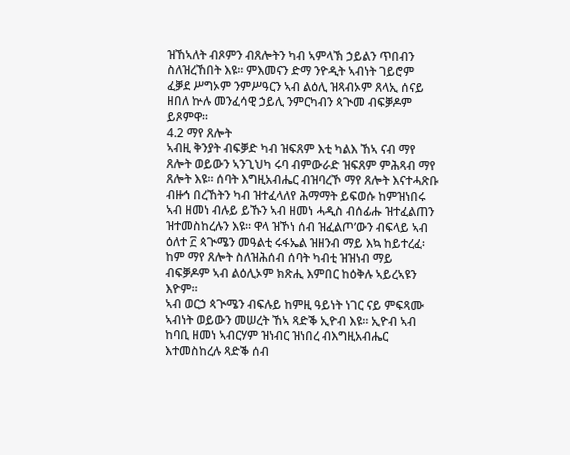ዝኸኣለት ብጾምን ብጸሎትን ካብ ኣምላኽ ኃይልን ጥበብን ስለዝረኸበት እዩ። ምእመናን ድማ ንዮዲት ኣብነት ገይሮም ፈቓደ ሥግኦም ንምሥዓርን ኣብ ልዕሊ ዝጻብኦም ጸላኢ ሰናይ ዘበለ ኵሉ መንፈሳዊ ኃይሊ ንምርካብን ጳጒመ ብፍቓዶም ይጾምዋ።
4.2 ማየ ጸሎት
ኣብዚ ቅንያት ብፍቓድ ካብ ዝፍጸም እቲ ካልእ ኸኣ ናብ ማየ ጸሎት ወይውን ኣንጊህካ ሩባ ብምውራድ ዝፍጸም ምሕጻብ ማየ ጸሎት እዩ። ሰባት እግዚአብሔር ብዝባረኾ ማየ ጸሎት እናተሓጽቡ ብዙኅ በረኸትን ካብ ዝተፈላለየ ሕማማት ይፍወሱ ከምዝነበሩ ኣብ ዘመነ ብሉይ ይኹን ኣብ ዘመነ ሓዲስ ብሰፊሑ ዝተፈልጠን ዝተመስከረሉን እዩ። ዋላ ዝኾነ ሰብ ዝፈልጦ’ውን ብፍላይ ኣብ ዕለተ ፫ ጳጒሜን መዓልቲ ሩፋኤል ዝዘንብ ማይ እኳ ከይተረፈ፡ ከም ማየ ጸሎት ስለዝሕሰብ ሰባት ካብቲ ዝዝነብ ማይ ብፍቓዶም ኣብ ልዕሊኦም ክጽሒ እምበር ከዕቅሉ ኣይረኣዩን እዮም።
ኣብ ወርኃ ጳጒሜን ብፍሉይ ከምዚ ዓይነት ነገር ናይ ምፍጻሙ ኣብነት ወይውን መሠረት ኸኣ ጻድቕ ኢዮብ እዩ። ኢዮብ ኣብ ከባቢ ዘመነ ኣብርሃም ዝነብር ዝነበረ ብእግዚአብሔር እተመስከረሉ ጻድቕ ሰብ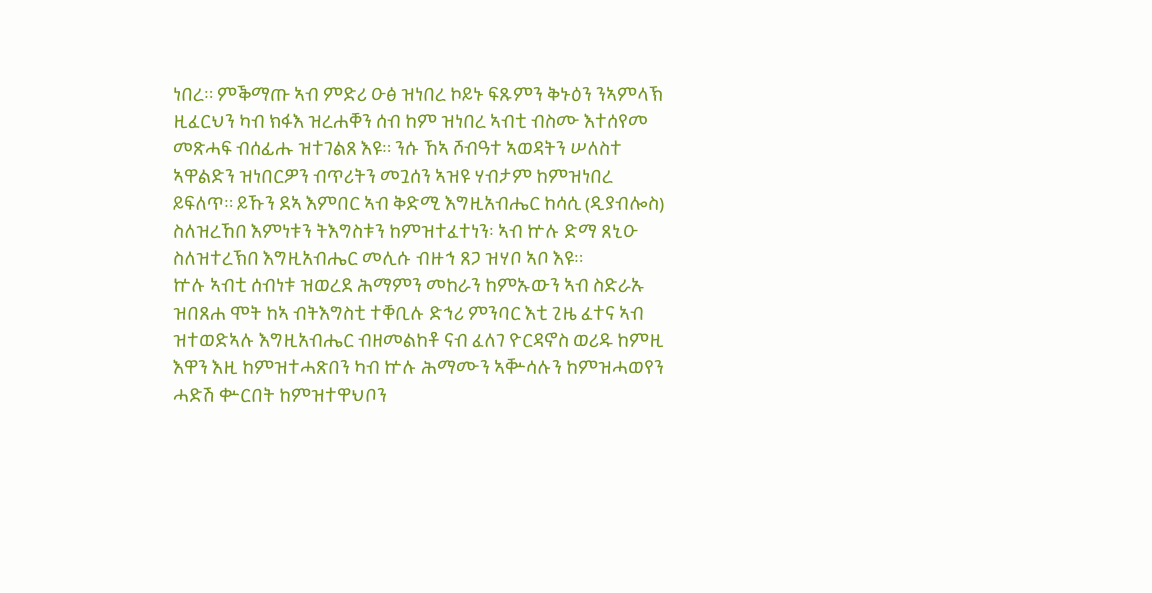ነበረ። ምቕማጡ ኣብ ምድሪ ዑፅ ዝነበረ ኮይኑ ፍጹምን ቅኑዕን ንኣምላኽ ዚፈርህን ካብ ክፋእ ዝረሐቐን ሰብ ከም ዝነበረ ኣብቲ ብስሙ እተሰየመ መጽሓፍ ብሰፊሑ ዝተገልጸ እዩ። ንሱ ኸኣ ሾብዓተ ኣወዳትን ሠለስተ ኣዋልድን ዝነበርዎን ብጥሪትን መጓሰን ኣዝዩ ሃብታም ከምዝነበረ ይፍለጥ። ይኹን ደኣ እምበር ኣብ ቅድሚ እግዚአብሔር ከሳሲ (ዲያብሎስ) ስለዝረኸበ እምነቱን ትእግስቱን ከምዝተፈተነን፡ ኣብ ኵሉ ድማ ጸኒዑ ስለዝተረኽበ እግዚአብሔር መሊሱ ብዙኅ ጸጋ ዝሃቦ ኣቦ እዩ።
ኵሉ ኣብቲ ሰብነቱ ዝወረደ ሕማምን መከራን ከምኡውን ኣብ ስድራኡ ዝበጸሐ ሞት ከኣ ብትእግስቲ ተቐቢሉ ድኅሪ ምንባር እቲ ጊዜ ፈተና ኣብ ዝተወድኣሉ እግዚአብሔር ብዘመልከቶ ናብ ፈለገ ዮርዳኖስ ወሪዱ ከምዚ እዋን እዚ ከምዝተሓጽበን ካብ ኵሉ ሕማሙን ኣቝሳሉን ከምዝሓወየን ሓድሽ ቍርበት ከምዝተዋህቦን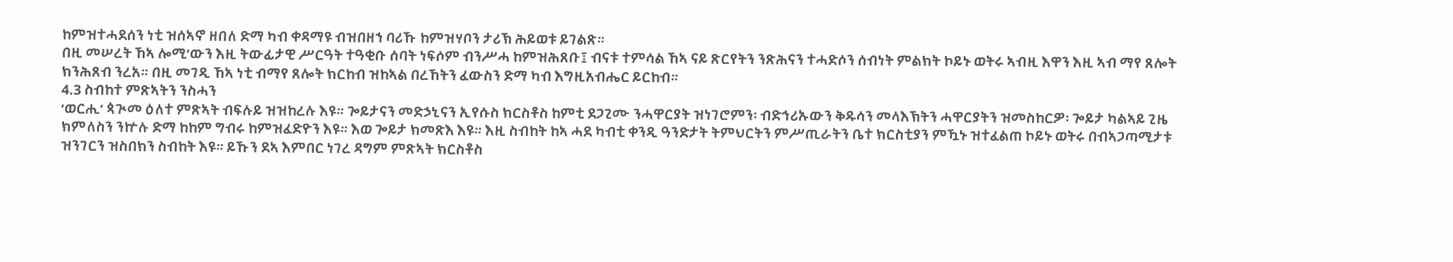ከምዝተሓደሰን ነቲ ዝሰኣኖ ዘበለ ድማ ካብ ቀዳማዩ ብዝበዘኀ ባሪኹ ከምዝሃቦን ታሪኽ ሕይወቱ ይገልጽ።
በዚ መሠረት ኸኣ ሎሚ’ውን እዚ ትውፊታዊ ሥርዓት ተዓቂቡ ሰባት ነፍሶም ብንሥሓ ከምዝሕጸቡ፤ ብናቱ ተምሳል ኸኣ ናይ ጽርየትን ንጽሕናን ተሓድሶን ሰብነት ምልክት ኮይኑ ወትሩ ኣብዚ እዋን እዚ ኣብ ማየ ጸሎት ክንሕጸብ ንረአ። በዚ መገዲ ኸኣ ነቲ ብማየ ጸሎት ክርከብ ዝከኣል በረኸትን ፈውስን ድማ ካብ እግዚአብሔር ይርከብ።
4.3 ስብከተ ምጽኣትን ንስሓን
‘ወርሒ’ ጳጒመ ዕለተ ምጽኣት ብፍሉይ ዝዝከረሉ እዩ። ጐይታናን መድኃኒናን ኢየሱስ ክርስቶስ ከምቲ ደጋጊሙ ንሓዋርያት ዝነገሮምን፡ ብድኅሪኡውን ቅዱሳን መላእኽትን ሓዋርያትን ዝመስከርዎ፡ ጐይታ ካልኣይ ጊዜ ክምለስን ንኵሉ ድማ ከከም ግብሩ ከምዝፈድዮን እዩ። እወ ጐይታ ክመጽእ እዩ። እዚ ስብከት ከኣ ሓደ ካብቲ ቀንዲ ዓንድታት ትምህርትን ምሥጢራትን ቤተ ክርስቲያን ምዃኑ ዝተፈልጠ ኮይኑ ወትሩ በብኣጋጣሚታቱ ዝንገርን ዝስበክን ስብከት እዩ። ይኹን ደኣ እምበር ነገረ ዳግም ምጽኣት ክርስቶስ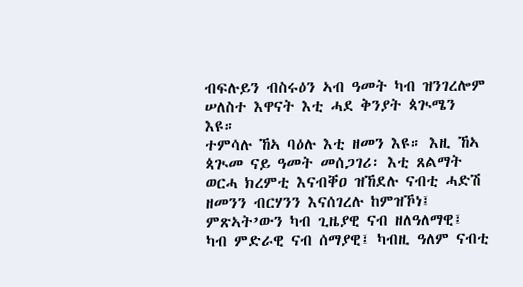ብፍሉይን ብስሩዕን ኣብ ዓመት ካብ ዝንገረሎም ሠለስተ እዋናት እቲ ሓደ ቅንያት ጳጒሜን እዩ።
ተምሳሉ ኸኣ ባዕሉ እቲ ዘመን እዩ። እዚ ኸኣ ጳጒመ ናይ ዓመት መሰጋገሪ፡ እቲ ጸልማት ወርሓ ክረምቲ እናብቐዐ ዝኸደሉ ናብቲ ሓድሽ ዘመንን ብርሃንን እናሰገረሉ ከምዝኾነ፤ ምጽኣት’ውን ካብ ጊዜያዊ ናብ ዘለዓለማዊ፤ ካብ ምድራዊ ናብ ሰማያዊ፤ ካብዚ ዓለም ናብቲ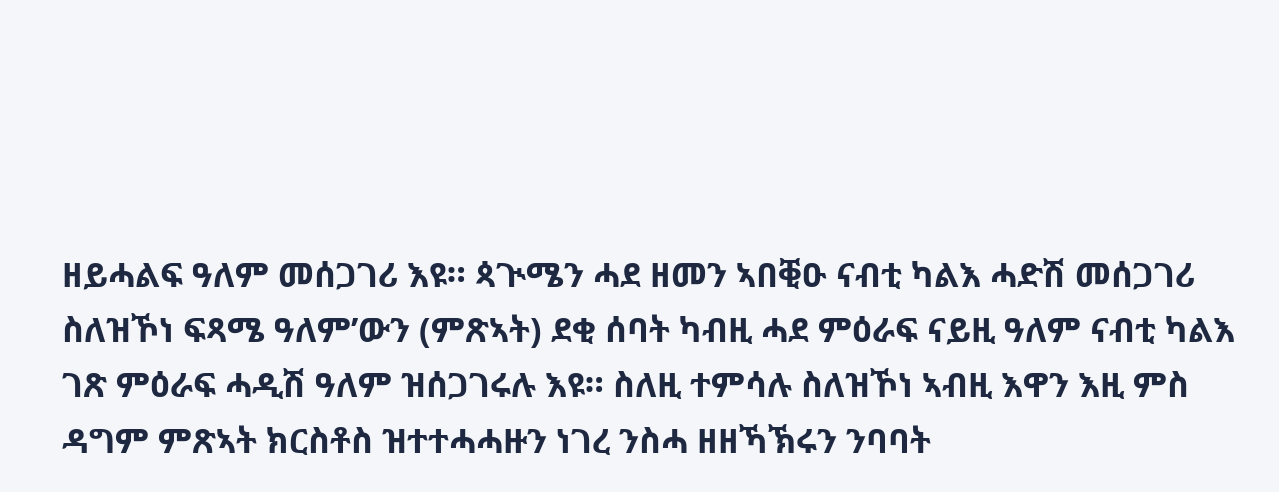ዘይሓልፍ ዓለም መሰጋገሪ እዩ። ጳጒሜን ሓደ ዘመን ኣበቒዑ ናብቲ ካልእ ሓድሽ መሰጋገሪ ስለዝኾነ ፍጻሜ ዓለም’ውን (ምጽኣት) ደቂ ሰባት ካብዚ ሓደ ምዕራፍ ናይዚ ዓለም ናብቲ ካልእ ገጽ ምዕራፍ ሓዲሽ ዓለም ዝሰጋገሩሉ እዩ። ስለዚ ተምሳሉ ስለዝኾነ ኣብዚ እዋን እዚ ምስ ዳግም ምጽኣት ክርስቶስ ዝተተሓሓዙን ነገረ ንስሓ ዘዘኻኽሩን ንባባት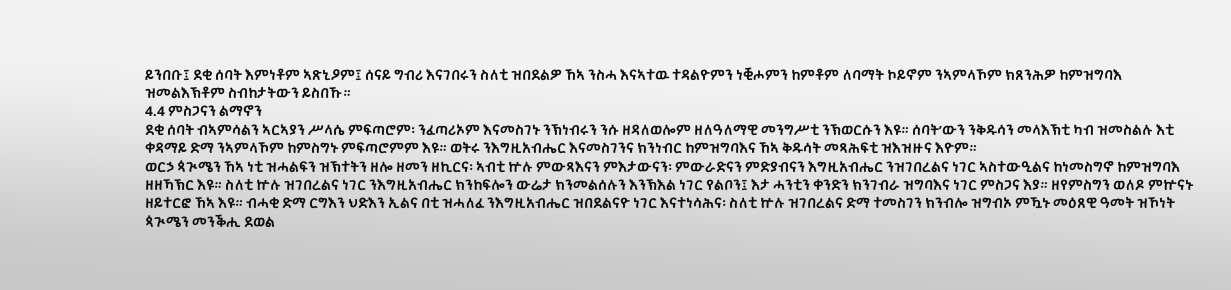ይንበቡ፤ ደቂ ሰባት እምነቶም ኣጽኒዖም፤ ሰናይ ግብሪ እናገበሩን ስለቲ ዝበደልዎ ኸኣ ንስሓ እናኣተዉ ተዳልዮምን ነቒሖምን ከምቶም ለባማት ኮይኖም ንኣምላኾም ክጸንሕዎ ከምዝግባእ ዝመልእኽቶም ስብከታትውን ይስበኹ።
4.4 ምስጋናን ልማኖን
ደቂ ሰባት ብኣምሳልን ኣርኣያን ሥላሴ ምፍጣሮም፡ ንፈጣሪኦም እናመስገኑ ንኽነብሩን ንሱ ዘዳለወሎም ዘለዓለማዊ መንግሥቲ ንኽወርሱን እዩ። ሰባት’ውን ንቅዱሳን መላእኽቲ ካብ ዝመስልሉ እቲ ቀዳማይ ድማ ንኣምላኾም ከምስግኑ ምፍጣሮምም እዩ። ወትሩ ንእግዚአብሔር እናመስገንና ክንነብር ከምዝግባእና ኸኣ ቅዱሳት መጻሕፍቲ ዝእዝዙና እዮም።
ወርኃ ጳጒሜን ኸኣ ነቲ ዝሓልፍን ዝኽተትን ዘሎ ዘመን ዘኪርና፡ ኣብቲ ኵሉ ምውጻእናን ምእታውናን፡ ምውራድናን ምድያብናን እግዚአብሔር ንዝገበረልና ነገር ኣስተውዒልና ከነመስግኖ ከምዝግባእ ዘዘኻኽር እዩ። ስለቲ ኵሉ ዝገበረልና ነገር ንእግዚአብሔር ክንከፍሎን ውሬታ ክንመልሰሉን እንኽእል ነገር የልቦን፤ እታ ሓንቲን ቀንድን ክንገብራ ዝግባእና ነገር ምስጋና እያ። ዘየምስግን ወለዶ ምኵናኑ ዘይተርፎ ኸኣ እዩ። ብሓቂ ድማ ርግእን ህድእን ኢልና በቲ ዝሓለፈ ንእግዚአብሔር ዝበደልናዮ ነገር እናተነሳሕና፡ ስለቲ ኵሉ ዝገበረልና ድማ ተመስገን ክንብሎ ዝግብኦ ምዃኑ መዕጸዊ ዓመት ዝኾነት ጳጒሜን መንቕሒ ደወል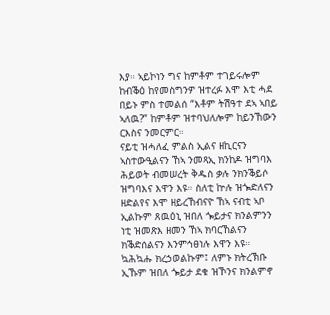እያ። ኣይኮነን ግና ከምቶም ተገይሩሎም ከብቕዕ ከየመስግንዎ ዝተረፉ እሞ እቲ ሓደ በይኑ ምስ ተመልሰ “እቶም ትሽዓተ ደኣ ኣበይ ኣለዉ?” ከምቶም ዝተባህለሎም ከይንኸውን ርእስና ንመርምር።
ናይቲ ዝሓለፈ ምልስ ኢልና ዘኪርናን ኣስተውዒልናን ኸኣ ንመጻኢ ክንከዶ ዝግባእ ሕይወት ብመሠረት ቅዱስ ቃሉ ንክንቕይሶ ዝግባእና እዋን እዩ። ስለቲ ኵሉ ዝጐድለናን ዘድልየና እሞ ዘይረኸብናዮ ኸኣ ናብቲ ኣቦ ኢልኩም ጸዉዕኒ ዝበለ ጐይታና ክንልምንን ነቲ ዝመጽእ ዘመን ኸኣ ክባርኸልናን ክቕድሰልናን እንምኅፀነሉ እዋን እዩ። ኳሕኳሑ ክረኃወልኩም፤ ለምኑ ክትረኽቡ ኢኹም ዝበለ ጐይታ ደቁ ዝኾንና ክንልምኖ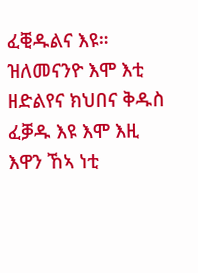ፈቒዱልና እዩ። ዝለመናንዮ እሞ እቲ ዘድልየና ክህበና ቅዱስ ፈቓዱ እዩ እሞ እዚ እዋን ኸኣ ነቲ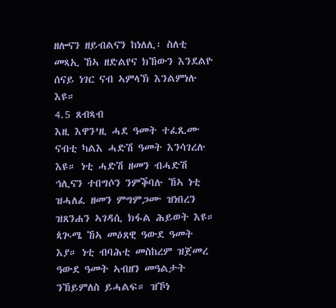ዘሎናን ዘይብልናን ከነለሊ፡ ስለቲ መጻኢ ኸኣ ዘድልየና ክኸውን እንደልዮ ሰናይ ነገር ናብ ኣምላኽ እንልምነሉ እዩ።
4.5 ጸብጻብ
እዚ እዋን’ዚ ሓደ ዓመት ተፈጺሙ ናብቲ ካልእ ሓድሽ ዓመት እንሳገረሉ እዩ። ነቲ ሓድሽ ዘመን ብሓድሽ ኅሊናን ተበግሶን ንምቕባሉ ኸኣ ነቲ ዝሓለፈ ዘመን ምግምጋሙ ዝነበረን ዝጸንሐን ኣገዳሲ ክፋል ሕይወት እዩ። ጳጒሜ ኸኣ መዕጸዊ ዓውደ ዓመት እያ። ነቲ ብባሕቲ መስከረም ዝጀመረ ዓውደ ዓመት ኣብዘን መዓልታት ንኸይምለስ ይሓልፍ። ዝኾነ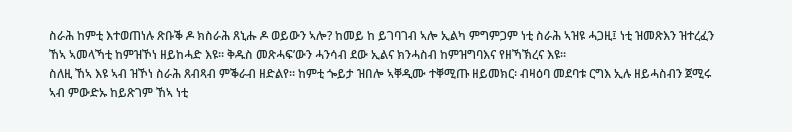ስራሕ ከምቲ እተወጠነሉ ጽቡቕ ዶ ክስራሕ ጸኒሑ ዶ ወይውን ኣሎ? ከመይ ከ ይገባገብ ኣሎ ኢልካ ምግምጋም ነቲ ስራሕ ኣዝዩ ሓጋዚ፤ ነቲ ዝመጽእን ዝተረፈን ኸኣ ኣመላኻቲ ከምዝኾነ ዘይከሓድ እዩ። ቅዱስ መጽሓፍ’ውን ሓንሳብ ደው ኢልና ክንሓስብ ከምዝግባእና የዘኻኽረና እዩ።
ስለዚ ኸኣ እዩ ኣብ ዝኾነ ስራሕ ጸብጻብ ምቕራብ ዘድልየ። ከምቲ ጐይታ ዝበሎ ኣቐዲሙ ተቐሚጡ ዘይመክር፡ ብዛዕባ መደባቱ ርግእ ኢሉ ዘይሓስብን ጀሚሩ ኣብ ምውድኡ ከይጽገም ኸኣ ነቲ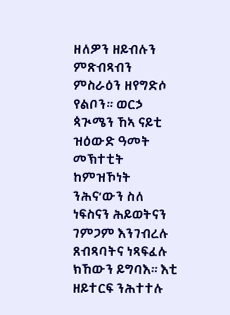ዘለዎን ዘይብሉን ምጽብጻብን ምስራዕን ዘየግድሶ የልቦን። ወርኃ ጳጒሜን ኸኣ ናይቲ ዝዕውድ ዓመት መኽተቲት ከምዝኾነት ንሕና’ውን ስለ ነፍስናን ሕይወትናን ገምጋም እንገብረሉ ጸብጻባትና ነጻፍፈሉ ክኸውን ይግባእ። እቲ ዘይተርፍ ንሕተተሉ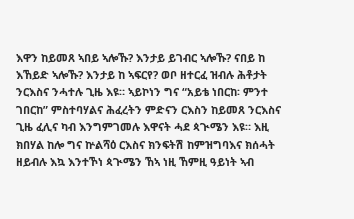እዋን ከይመጸ ኣበይ ኣሎኹ? እንታይ ይገብር ኣሎኹ? ናበይ ከ እኸይድ ኣሎኹ? እንታይ ከ ኣፍርየ? ወቦ ዘተርፈ ዝብሉ ሕቶታት ንርእስና ንሓተሉ ጊዜ እዩ። ኣይኮነን ግና “አይቴ ነበርከ፡ ምንተ ገበርከ” ምስተባሃልና ሕፈረትን ምድናን ርእስን ከይመጸ ንርእስና ጊዜ ፈሊና ካብ እንግምገመሉ እዋናት ሓደ ጳጒሜን እዩ። እዚ ክበሃል ከሎ ግና ኵልሻዕ ርእስና ክንፍትሽ ከምዝግባእና ክሰሓት ዘይብሉ እኳ እንተኾነ ጳጒሜን ኸኣ ነዚ ኸምዚ ዓይነት ኣብ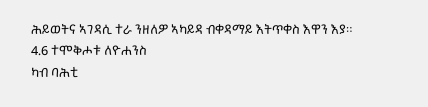ሕይወትና ኣገዳሲ ተራ ንዘለዎ ኣካይዳ ብቀዳማይ እትጥቀስ እዋን እያ።
4.6 ተሞቅሖቱ ለዮሐንስ
ካብ ባሕቲ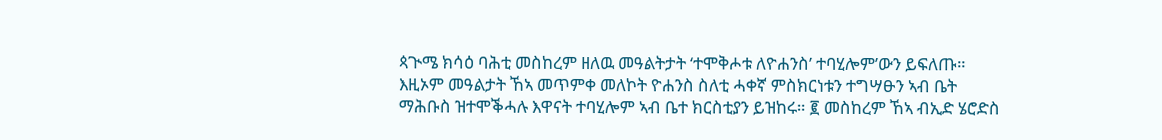ጳጒሜ ክሳዕ ባሕቲ መስከረም ዘለዉ መዓልትታት ‘ተሞቅሖቱ ለዮሐንስ’ ተባሂሎም’ውን ይፍለጡ። እዚኦም መዓልታት ኸኣ መጥምቀ መለኮት ዮሐንስ ስለቲ ሓቀኛ ምስክርነቱን ተግሣፁን ኣብ ቤት ማሕቡስ ዝተሞቕሓሉ እዋናት ተባሂሎም ኣብ ቤተ ክርስቲያን ይዝከሩ። ፪ መስከረም ኸኣ ብኢድ ሄሮድስ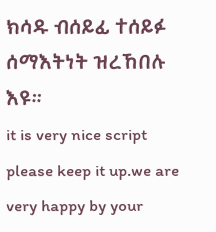ክሳዱ ብሰይፊ ተሰይፉ ሰማእትነት ዝረኸበሉ እዩ።
it is very nice script please keep it up.we are very happy by your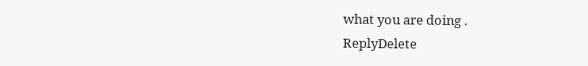what you are doing .
ReplyDelete